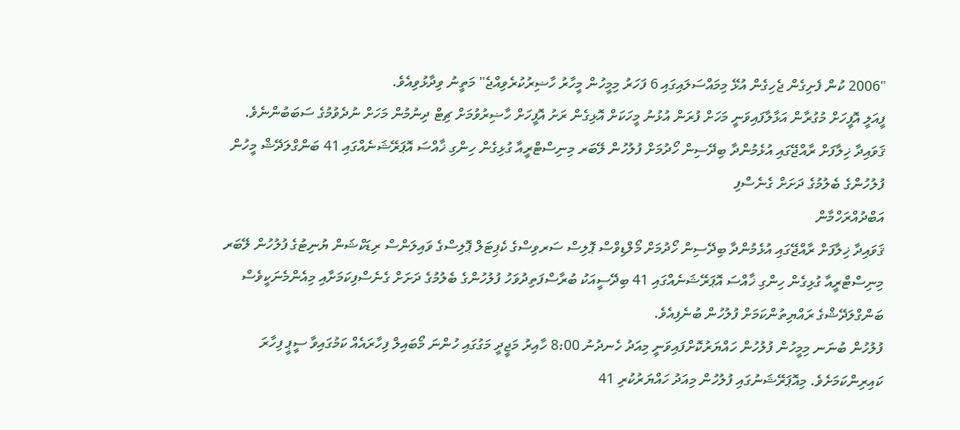"2006 ކުން ފެށިގެން ޖެހިގެން އުޅޭ މިމައްސަލައިގައި 6 ފަހަރު މިމީހުން މީހާރު ހާޟިރުކުރެވިއްޖެ" މަތީނު ވިދާޅުވިއެވެ.
ފީއަލީ އޮފީހަށް މުގުރާން އަޅާލާފައިވަނީ މަހަށް ފުރަން އުޅުނު މީހަކަށް އޮޅިގެން ރަށު އޮފީހަށް ހާޟިރުވުމަށް ޗިޓް ދިނުމުން މަހަށް ނުދެވުމުގެ ސަބަބުންނެވެ.
ޤަވައިދާ ޚިލާފަށް ރާއްޖޭގައި އުޅެމުންދާ ބިދޭސިން ހޯދުމަށް ފުލުހުން ލޭބަރ މިނިސްޓްރީއާ ގުޅިގެން ހިންގި ޚާއްސަ އޮޕަރޭޝަނެއްގައި 41 ބަންގްލަދޭޝް މީހުން ފުލުހުންގެ ބެލުމުގެ ދަށަށް ގެނެސްފި
އަބްދުއްރަހްމާން
ޤަވައިދާ ޚިލާފަށް ރާއްޖޭގައި އުޅެމުންދާ ބިދޭސިން ހޯދުމަށް މޯލްޑިވްސް ޕޮލިސް ސަރވިސްގެ ކެޕިޓަލް ޕޮލިސްގެ ވައިލަންސް ރިޑަކްޝަން ޔުނިޓުގެ ފުލުހުން ލޭބަރ މިނިސްޓްރީއާ ގުޅިގެން ހިންގި ޚާއްސަ އޮޕަރޭޝަނެއްގައި 41 ބިދޭސީއަކު ބުރާސްފަތިދުވަހު ފުލުހުންގެ ބެލުމުގެ ދަށަށް ގެނެސްފިކަމަށާއި މިއެންމެނަކީވެސް ބަންގްލަދޭޝްގެ ރައްޔިތުންކަމަށް ފުލުހުން ބުނެފިއެވެ.
ފުލުހުން ބުނަނ މިމީހުން ފުލުހުން ހައްޔަރުކޮށްފައިވަނީ މިއަދު ހެނދުނު 8:00 ހާއިރު މަޖީދީ މަގުގައި ހުންނަ މޯބައިލް ފިހާރައެއް ކަމުގައިވާ ސީޕީ ފިހާރަ ކައިރިންކަމަށެވެ. މިއޮޕަރޭޝަނުގައި ފުލުހުން މިއަދު ހައްޔަރުކުރި 41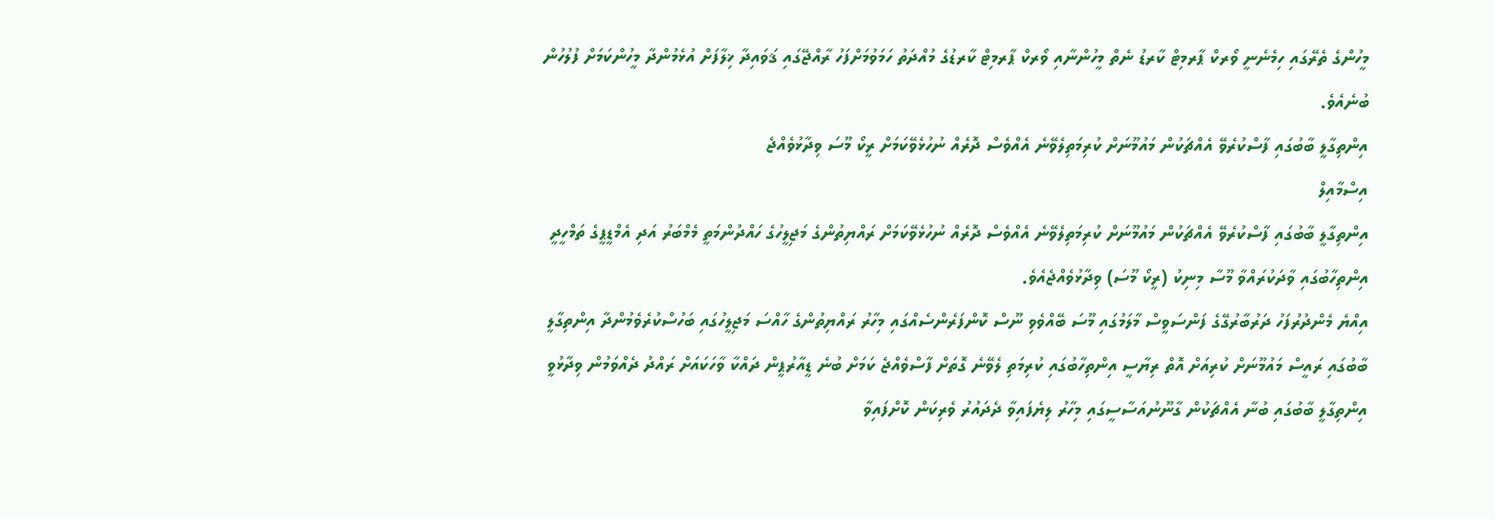މީހުންގެ ތެރޭގައި ހިމެނެނީ ވޯރކް ޕާރމިޓް ކާރޑު ނެތް މީހުންނާއި ވޯރކް ޕާރމިޓް ކާރޑުގެ މުއްދަތު ހަމަވުމަށްފަހު ރާއްޖޭގައި ޤަވައިދާ ޚިލާފަށް އުޅެމުންދާ މީހުންކަމަށް ފުލުހުން ބުނެއެވެ.
އިންތިގާލީ ބާބުގައި ފާސްކުރެވޭ އެއްޗަކުން މައުމޫނަށް ކުރިމަތިލެވޭނެ އެއްވެސް ދޮރެއް ނުހުޅެވޭކަމަށް ރީކޯ މޫސަ ވިދާޅުވެއްޖެ
އިސްމާއިލް
އިންތިގާލީ ބާބުގައި ފާސްކުރެވޭ އެއްޗަކުން މައުމޫނަށް ކުރިމަތިލެވޭނެ އެއްވެސް ދޮރެއް ނުހުޅެވޭކަމަށް ރައްޔިތުންގެ މަޖިލީހުގެ ހައްދުންމަތީ މެމްބަރު އަދި އެމްޑީޕީގެ ތަމްހީދީ އިންތިހާބުގައި ވާދަކުރައްވާ މޫސާ މިނިކު (ރީކޯ މޫސަ) ވިދާޅުވެއްޖެއެވެ.
އިއްޔެ މެންދުރުފަހު ދަރުބާރުގޭގެ ފަންސަވީސް މާލަމުގައި މޫސަ ބޭއްވެވި ނޫސް ކޮންފަރެންސެއްގައި މިހާރު ރައްޔިތުންގެ ހާއްސަ މަޖިލީހުގައި ބަހުސްކުރެވެމުންދާ އިންތިގާލީ ބާބުގައި ރައީސް މައުމޫނަށް ކުރިއަށް އޮތް ރިޔާސީ އިންތިހާބުގައި ކުރިމަތި ލެވޭނެ ގޮތަށް ފާސްވެއްޖެ ކަމަށް ބުނެ ޑީއާރުޕީން ދައްކާ ވާހަކައަށް ރައްދު ދެއްވަމުން ވިދާޅުވީ އިންތިގާލީ ބާބުގައި ބުނާ އެއްޗަކުން ގާނޫނުއަސާސީގައި މިހާރު ލިޔެފައިވާ ދެދައުރު ވެރިކަން ކޮށްފައިވާ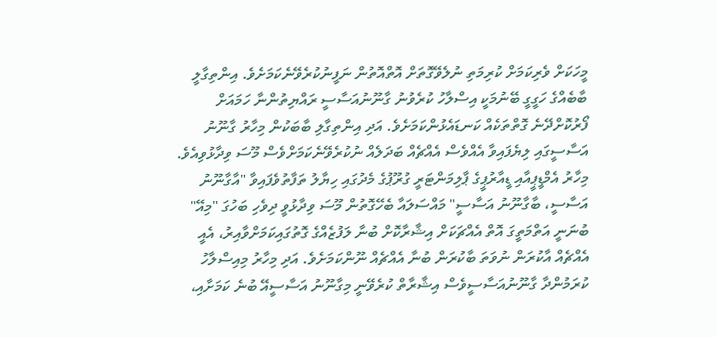މީހަކަށް ވެރިކަމަށް ކުރިމަތި ނުލެވޭގޮތަށް އޮތްއޮތުން ނަފީނުކުރެވޭނެކަމަށެވެ. އިންތިގާލީ ބާބެއްގެ ހަގީގީ ބޭނުމަކީ އިސްލާހު ކުރެވުނު ގާނޫނުއަސާސީ ރައްޔިތުންނާ ހަމައަށް ފޯރުކޮށްދޭނެ ގޮތްތަކެއް ކަނޑައެޅުންކަމަށެވެ. އަދި އިންތިގާލި ބާބަކުން މިހާރު ގާނޫނު އަސާސީގައި ލިޔެފައިވާ އެއްވެސް އެއްޗެއް ބަދަލެއް ނުކުރެވޭނެކަމަށްވެސް މޫސަ ވިދާޅުވިއެވެ.
މިހާރު އެމްޑީޕީއާއި ޑީއާރުޕީގެ ޕާލިމަންޓަރީ ގުރޫޕުގެ މެދުގައި ހިޔާލު ތަފާތުވެފައިވާ "އާގާނޫނު އަސާސީ، ބާގާނޫނު އަސާސީ" މައްސަލައާ ބެހޭގޮތުން މޫސަ ވިދާޅުވީ ދިވެހި ބަހުގަ "މިއޭ" ބުނަނީ އަތްމަތީގަ އޮތް އެއްޗަކަށް އިޝާރާކޮށް ބުނާ ލަފުޒެއްގެ ގޮތުގައިކަމަށްވާއިރު، އެއީ އެއްޗެއް އާކުރަން ނުވަތަ ބާކުރަން ބުނާ އެއްޗެއް ނޫންކަމަށެވެ. އަދި މިހާރު މިއިސްލާހު ކުރަމުންދާ ގާނޫނުއަސާސީވެސް އިޝާރާތް ކުރެވޭނީ މިގާނޫނު އަސާސީއޭ ބުނެ ކަމަށާއި،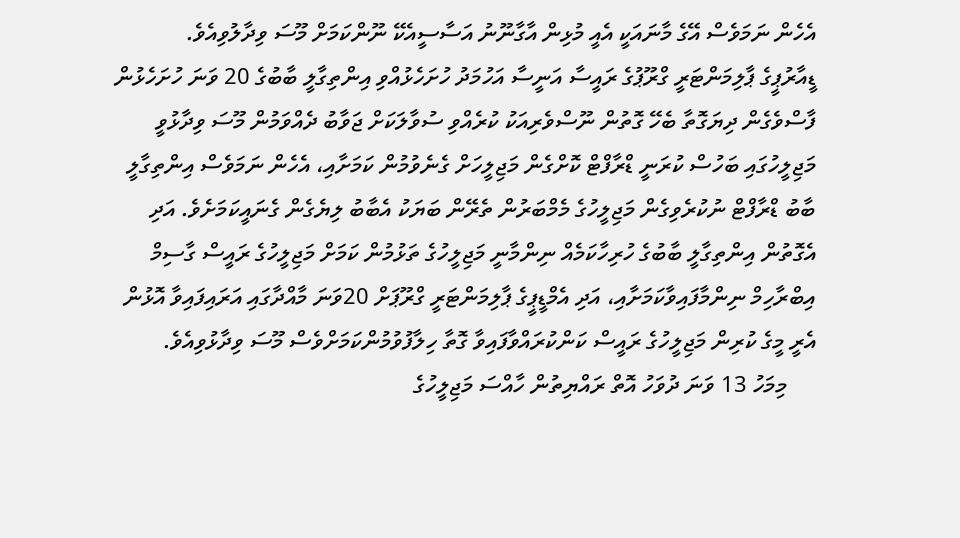އެހެން ނަމަވެސް އޭގެ މާނައަކީ އެއީ މުޅިން އާގާނޫނު އަސާސީއެކޭ ނޫންކަމަށް މޫސަ ވިދާލުވިއެވެ.
ޑީއާރުޕީގެ ޕާލިމަންޓަރީ ގްރޫޕުގެ ރައީސާ އަނީސާ އަހުމަދު ހުށަހެޅުއްވި އިންތިގާލީ ބާބުގެ 20 ވަނަ ހުށަހެޅުން ފާސްވެގެން ދިޔަގޮތާ ބެހޭ ގޮތުން ނޫސްވެރިއަކު ކުރެއްވި ސުވާލަކަށް ޖަވާބު ދެއްވަމުން މޫސަ ވިދާޅުވީ މަޖިލީހުގައި ބަހުސް ކުރަނީ ޑްރާފްޓް ކޮށްގެން މަޖިލީހަށް ގެނެވުމުން ކަމަށާއި، އެހެން ނަމަވެސް އިންތިގާލީ ބާބު ޑްރާފްޓް ނުކުރެވިގެން މަޖިލީހުގެ މެމްބަރުން ތެރޭން ބަޔަކު އެބާބު ލިޔެގެން ގެނައީކަމަށެވެ. އަދި އެގޮތުން އިންތިގާލީ ބާބުގެ ހުރިހާކަމެއް ނިންމާނީ މަޖިލީހުގެ ތަޅުމުން ކަމަށް މަޖިލީހުގެ ރައީސް ގާސިމް އިބްރާހިމް ނިންމާފައިވާކަމަށާއި، އަދި އެމްޑީޕީގެ ޕާލިމަންޓަރީ ގްރޫޕަށް 20ވަނަ މާއްދާގައި އަރައިފައިވާ އޮޅުން އެރީ މީގެ ކުރިން މަޖިލީހުގެ ރައީސް ކަންކުރައްވާފައިވާ ގޮތާ ހިލާފުވުމުންކަމަށްވެސް މޫސަ ވިދާޅުވިއެވެ.
     މިމަހު 13 ވަނަ ދުވަހު އޮތް ރައްޔިތުން ހާއްސަ މަޖިލީހުގެ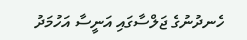ހެނދުނުގެ ޖަލްސާގައި އަނީސާ އަހުމަދު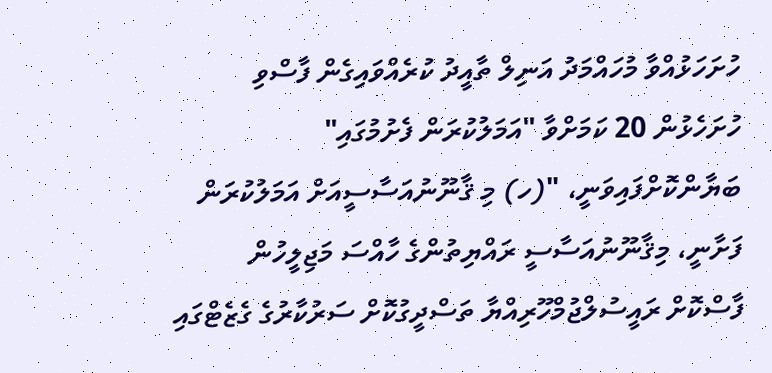ހުށަހަޅުއްވާ މުހައްމަދު އަނިލް ތާއީދު ކުރެއްވައިގެން ފާސްވި ހުށަހެޅުން 20 ކަމަށްވާ "އަމަލުކުރަން ފެށުމުގައި" ބަޔާންކޮށްފައިވަނީ، "(ހ) މި ޤާނޫނުއަސާސީއަށް އަމަލުކުރަން ފަށާނީ، މިޤާނޫނުއަސާސީ ރައްޔިތުންގެ ހާއްސަ މަޖިލީހުން ފާސްކޮށް ރައީސުލްޖުމްހޫރިއްޔާ ތަސްދީގުކޮށް ސަރުކާރުގެ ގެޒެޓްގައި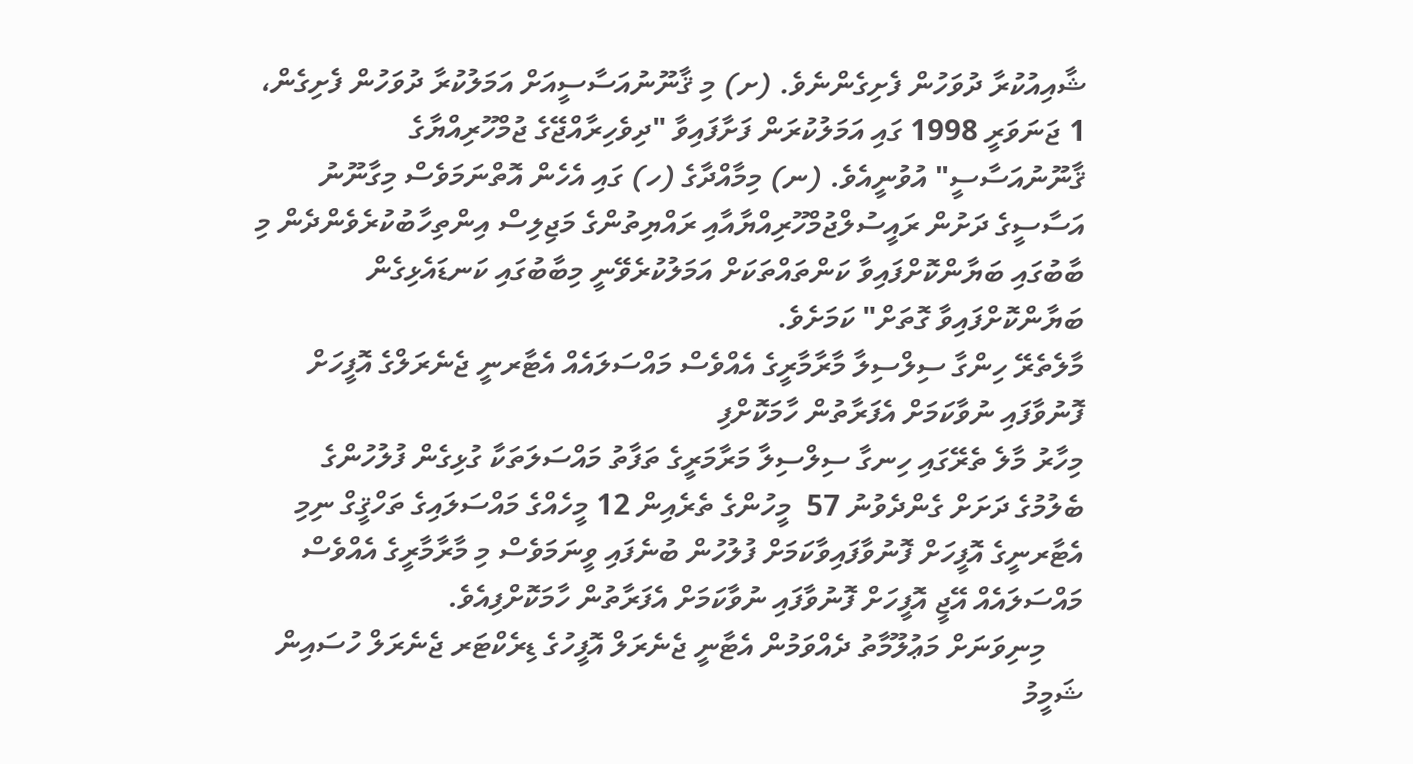ޝާއިއުކުރާ ދުވަހުން ފެށިގެންނެވެ. (ށ) މި ޤާނޫނުއަސާސީއަށް އަމަލުކުރާ ދުވަހުން ފެށިގެން، 1 ޖަނަވަރީ 1998 ގައި އަމަލުކުރަން ފަށާފައިވާ "ދިވެހިރާއްޖޭގެ ޖުމްހޫރިއްޔާގެ ޤާނޫނުއަސާސީ" އުވުނީއެވެ. (ނ) މިމާއްދާގެ (ހ) ގައި އެހެން އޮތްނަމަވެސް މިގާނޫނު އަސާސީގެ ދަށުން ރައީސުލްޖުމްހޫރިއްޔާއާއި ރައްޔިތުންގެ މަޖިލިސް އިންތިހާބުކުރެވެންދެން މި ބާބުގައި ބަޔާންކޮށްފައިވާ ކަންތައްތަކަށް އަމަލުކުރެވޭނީ މިބާބުގައި ކަނޑައެޅިގެން ބަޔާންކޮށްފައިވާ ގޮތަށް" ކަމަށެވެ.
މާލެތެރޭ ހިންގާ ސިލްސިލާ މާރާމާރީގެ އެއްވެސް މައްސަލައެއް އެޓާރނީ ޖެނެރަލްގެ އޮފީހަށް ފޮނުވާފައި ނުވާކަމަށް އެފަރާތުން ހާމަކޮށްފި
މިހާރު މާލެ ތެރޭގައި ހިނގާ ސިލްސިލާ މަރާމަރީގެ ތަފާތު މައްސަލަތަކާ ގުޅިގެން ފުލުހުންގެ ބެލުމުގެ ދަށަށް ގެންދެވުނު 57  މީހުންގެ ތެރެއިން 12 މީހެއްގެ މައްސަލައިގެ ތަހްޤީގް ނިމި އެޓާރނީގެ އޮފީހަށް ފޮނުވާފައިވާކަމަށް ފުލުހުން ބުނެފައި ވީނަމަވެސް މި މާރާމާރީގެ އެއްވެސް މައްސަލައެއް އޭޖީ އޮފީހަށް ފޮނުވާފައި ނުވާކަމަށް އެފަރާތުން ހާމަކޮށްފިއެވެ.
     މިނިވަނަށް މަޢުލޫމާތު ދެއްވަމުން އެޓާނީ ޖެނެރަލް އޮފީހުގެ ޑިރެކްޓަރ ޖެނެރަލް ހުސައިން ޝަމީމު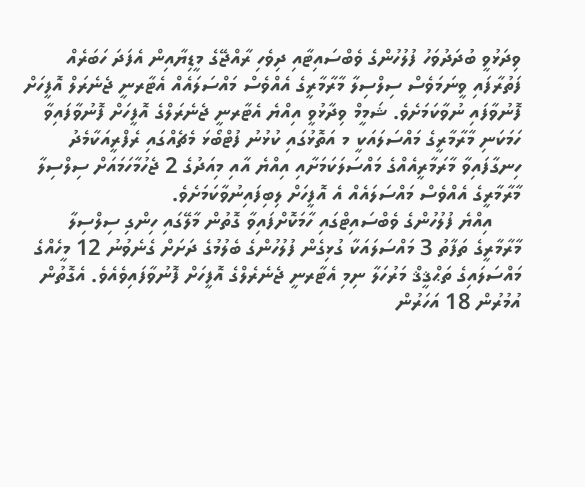ވިދަޅުވީ ބުދަދުވަހު ފުލުހުންގެ ވެބްސައިޓާއި ދިވެހި ރާއްޖޭގެ މީޑިޔާއިން އެފަދަ ހަބަރެއް ފަތުރާފައި ވީނަމަވެސް ސިލްސިލާ މާރާމާރީގެ އެއްވެސް މައްސަލައެއް އެޓާރނީ ޖެނެރަލް އޮފީހަށް ފޮނުވާފައި ނުވާކަމަށެވެ. ޝަމީމް ވިދާޅުވީ އިއްޔެ އެޓާރނީ ޖެނެރަލްގެ އޮފީހަށް ފޮނުވާފައިވާ ހަމަކަނި މާރާމާރީގެ މައްސަލައަކީ މ އަތޮޅުގައި ކުޅުނު ފުޓްބޯޅަ މެޗެއްގައި ރެފްރީއަކާމެދު ހިނގާފައިވާ މާރަމާރީއެއްގެ މައްސަލަކަމަށާއި އިއްޔެ އާއި މިއަދުގެ 2 ޖެހުމާހަމައަށް ސިލްސިލާ މާރާމާރީގެ އެއްވެސް މައްސަލައެއް އެ އޮފީހަށް ލިބިފައިނުވާކަމަށެވެ.
     އިއްޔެ ފުލުހުންގެ ވެބްސައިޓްގައި ހާމަކޮށްފައިވާ ގޮތުން މާލޭގައި ހިންގި ސިލްސިލާ މާރާމާރީގެ ތަފާތު 3 މައްސަލައަކާ ގުޅިގެން ފުލުހުންގެ ބެލުމުގެ ދަށަށް ގެނެވުނު 12 މީހެއްގެ މައްސަލައިގެ ތަޙްޤީޤް މަރުހަލާ ނިމި އެޓާރނީ ޖެނެރެލްގެ އޮފީހަށް ފޮނުވާފައިވެއެވެ. އެގޮތުން އުމުރުން 18 އަހަރުން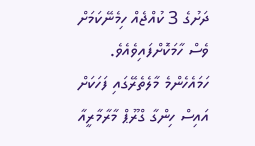ދަށުގެ 3 ކުއްޖެއް ހިމެނޭކަމަށް ވެސް ހާމަކޮށްފައިވެއެވެ. ހަމައެހެންމެ މާލެތެރޭގައި ފަހަކަށް އައިސް ހިންގާ ގްރޫޕް މާރާމާރީއާ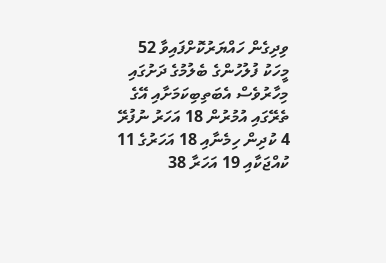ވިދިގެން ހައްޔަރުކޮށްފައިވާ 52 މީހަކު ފުލުހުންގެ ބެލުމުގެ ދަށުގައި މިހާރުވެސް އެބަތިބިކަމަށާއި އޭގެ ތެރޭގައި އުމުރުން 18 އަހަރު ނުފުރޭ 4 ކުދިން ހިމެނާއި 18 އަހަރުގެ 11 ކުއްޖަކާއި 19 އަހަރާ 38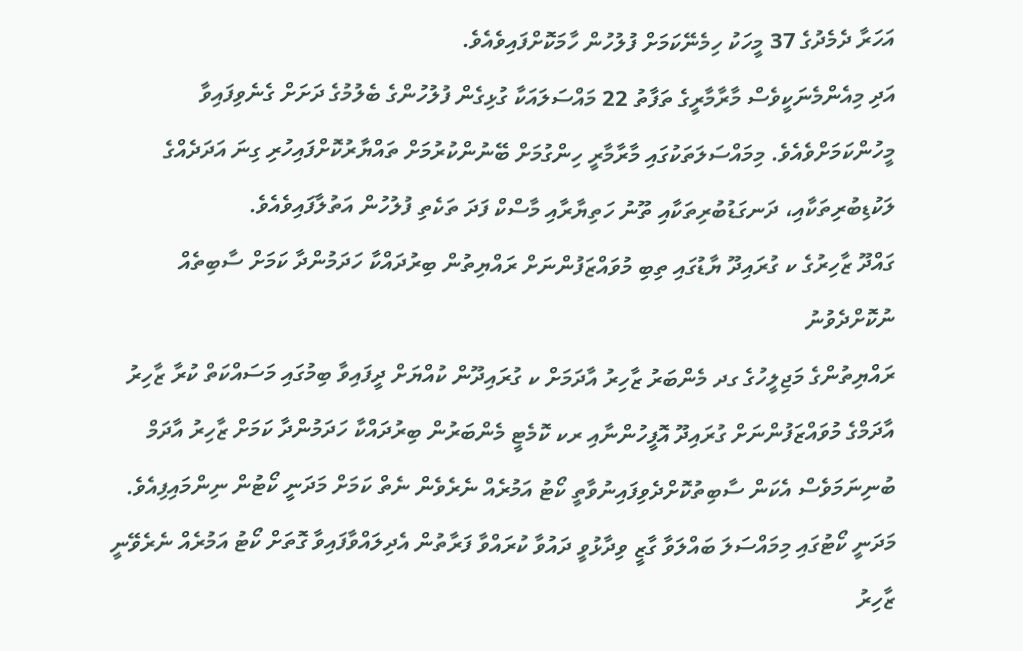އަހަރާ ދެމެދުގެ 37 މީހަކު ހިމެނޭކަމަށް ފުލުހުން ހާމަކޮށްފައިވެއެވެ.
އަދި މިއެންމެނަކީވެސް މާރާމާރީގެ ތަފާތު 22 މައްސަލައަކާ ގުޅިގެން ފުލުހުންގެ ބެލުމުގެ ދަށަށް ގެނެވިފައިވާ މީހުންކަމަށްވެއެވެ. މިމައްސަލަތަކުގައި މާރާމާރީ ހިންގުމަށް ބޭނުންކުރުމަށް ތައްޔާރުކޮށްފައިހުރި ގިނަ އަދަދެއްގެ ލަކުޑިބުރިތަކާއި، ދަނގަޑުބުރިތަކާއި ތޫނު ހަތިޔާރާއި މާސްކް ފަދަ ތަކެތި ފުލުހުން އަތުލާފައިވެއެވެ.
ގައްދޫ ޒާހިރުގެ ކ ގުރައިދޫ ޔާޑުގައި ތިބި މުވައްޒަފުންނަށް ރައްޔިތުން ބިރުދައްކާ ހަދަމުންދާ ކަމަށް ސާބިތެއް ނުކޮށްދެވުނު
ރައްޔިތުންގެ މަޖިލީހުގެ ގދ މެންބަރު ޒާހިރު އާދަމަށް ކ ގުރައިދޫން ކުއްޔަށް ދީފައިވާ ބިމުގައި މަސައްކަތް ކުރާ ޒާހިރު އާދަމްގެ މުވައްޒަފުންނަށް ގުރައިދޫ އޮފީހުންނާއި ރކ ކޮމެޓީ މެންބަރުން ބިރުދައްކާ ހަދަމުންދާ ކަމަށް ޒާހިރު އާދަމް ބުނިނަމަވެސް އެކަން ސާބިތުކޮށްދެވިފައިނުވާތީ ކޯޓު އަމުރެއް ނެރެވެން ނެތް ކަމަށް މަދަނީ ކޯޓުން ނިންމައިފިއެވެ.
މަދަނީ ކޯޓުގައި މިމައްސަލަ ބައްލަވާ ގާޒީ ވިދާޅުވީ ދައުވާ ކުރައްވާ ފަރާތުން އެދިލައްވާފައިވާ ގޮތަށް ކޯޓު އަމުރެއް ނެރެވޭނީ ޒާހިރު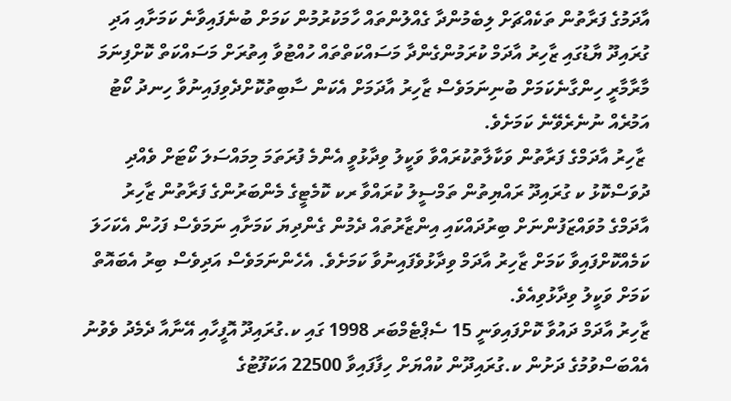އާދަމުގެ ފަރާތުން ތަކެއްޗަށް ލިބެމުންދާ ގެއްލުންތައް ހާމަކުރުމުން ކަމަށް ބުނެފައިވާނެ ކަމަށާއި އަދި ގުރައިދޫ ޔާޑުގައި ޒާހިރު އާދަމް ކުރަމުންގެންދާ މަސައްކަތްތައް ހުއްޓުވާ އިތުރަށް މަސައްކަތް ކޮށްފިނަމަ މާރާމާރީ ހިންގާނެކަމަށް ބުނިނަމަވެސް ޒާހިރު އާދަމަށް އެކަން ސާބިތުކޮށްދެވިފައިނުވާ ހިނދު ކޯޓު އަމުރެއް ނުނެރެވޭނެ ކަމަށެވެ.
 ޒާހިރު އާދަމްގެ ފަރާތުން ވަކާލާތުކުރައްވާ ވަކީލު ވިދާޅުވީ އެންމެ ފުރަތަމަ މިމައްސަލަ ކޯޓަށް ވެއްދި ދުވަސްކޮޅު ކ ގުރައިދޫ ރައްޔިތުން ތަމްސީލު ކުރައްވާ ރކ ކޮމެޓީގެ މެންބަރުންގެ ފަރާތުން ޒާހިރު އާދަމްގެ މުވައްޒަފުންނަށް ބިރުދައްކައި އިންޒާރުތައް ދެމުން ގެންދިޔަ ކަމަށާއި ނަމަވެސް ފަހުން އެކަހަލަ ކަމެއްކޮށްފައިވާ ކަމަށް ޒާހިރު އާދަމް ވިދާޅުވެފައިނުވާ ކަމަށެވެ. އެހެންނަމަވެސް އަދިވެސް ބިރު އެބައޮތް ކަމަށް ވަކީލު ވިދާޅުވިއެވެ.
ޒާހިރު އާދަމް ދައުވާ ކޮށްފައިވަނީ 15 ސެޕްޓެމްބަރ 1998 ގައި ކ.ގުރައިދޫ އޮފީހާއި އޭނާއާ ދެމެދު ވެވުނު އެއްބަސްވުމުގެ ދަށުން ކ.ގުރައިދޫން ކުއްޔަށް ހިފާފައިވާ 22500 އަކަފޫޓުގެ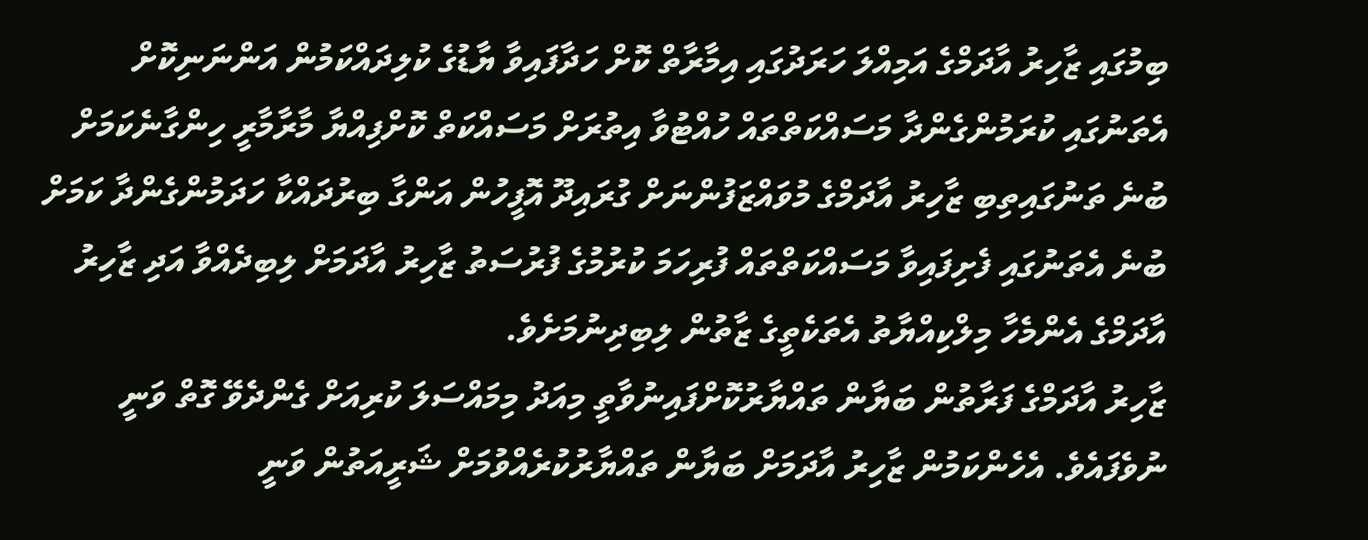ބިމުގައި ޒާހިރު އާދަމްގެ އަމިއްލަ ހަރަދުގައި އިމާރާތް ކޮށް ހަދާފައިވާ ޔާޑުގެ ކުލިދައްކަމުން އަންނަނިކޮށް އެތަނުގައި ކުރަމުންގެންދާ މަސައްކަތްތައް ހުއްޓުވާ އިތުރަށް މަސައްކަތް ކޮށްފިއްޔާ މާރާމާރީ ހިންގާނެކަމަށް ބުނެ ތަނުގައިތިބި ޒާހިރު އާދަމްގެ މުވައްޒަފުންނަށް ގުރައިދޫ އޮފީހުން އަންގާ ބިރުދައްކާ ހަދަމުންގެންދާ ކަމަށް ބުނެ އެތަނުގައި ފެށިފައިވާ މަސައްކަތްތައް ފުރިހަމަ ކުރުމުގެ ފުރުސަތު ޒާހިރު އާދަމަށް ލިބިދެއްވާ އަދި ޒާހިރު އާދަމްގެ އެންމެހާ މިލްކިއްޔާތު އެތަކެތީގެ ޒާތުން ލިބިދިނުމަށެވެ.
ޒާހިރު އާދަމްގެ ފަރާތުން ބަޔާން ތައްޔާރުކޮށްފައިނުވާތީ މިއަދު މިމައްސަލަ ކުރިއަށް ގެންދެވޭ ގޮތް ވަނީ ނުވެފައެވެ. އެހެންކަމުން ޒާހިރު އާދަމަށް ބަޔާން ތައްޔާރުކުރެއްވުމަށް ޝަރީއަތުން ވަނީ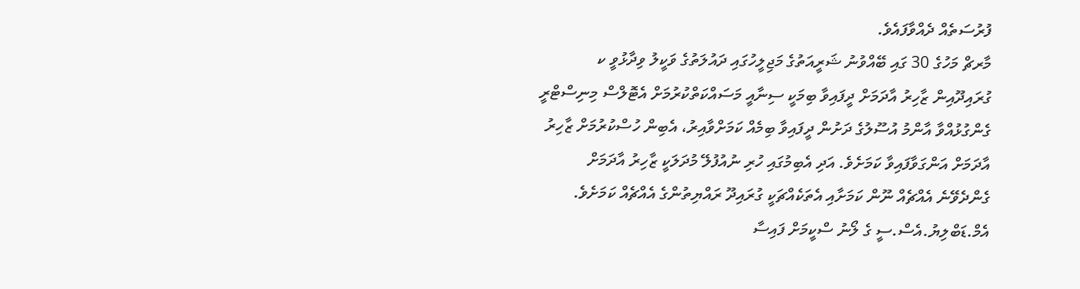ފުރުސަތެއް ދެއްވާފައެވެ.
މާރޗް މަހުގެ 30 ގައި ބޭއްވުނު ޝަރީއަތުގެ މަޖިލީހުގައި ދައުލަތުގެ ވަކީލު ވިދާޅުވީ ކ ގުރައިދޫއިން ޒާހިރު އާދަމަށް ދީފައިވާ ބިމަކީ ސިނާއީ މަސައްކަތްކުރުމަށް އެޓޮލްސް މިނިސްޓްރީ ގެންގުޅުއްވާ އާންމު އުސޫލުގެ ދަށުން ދީފައިވާ ބިމެއް ކަމަށްވާއިރު، އެބިން ހުސްކުރުމަށް ޒާހިރު އާދަމަށް އަންގަވާފައިވާ ކަމަށެވެ. އަދި އެބިމުގައި ހުރި ނުއުފުލޭ މުދަލަކީ ޒާހިރު އާދަމަށް ގެންދެވޭނެ އެއްޗެއް ނޫން ކަމަށާއި އެތަކެއްޗަކީ ގުރައިދޫ ރައްޔިތުންގެ އެއްޗެއް ކަމަށެވެ.
އެމް.ޑަބްލިޔު.އެސް.ސީ ގެ ލޯނު ސްކީމަށް ފައިސާ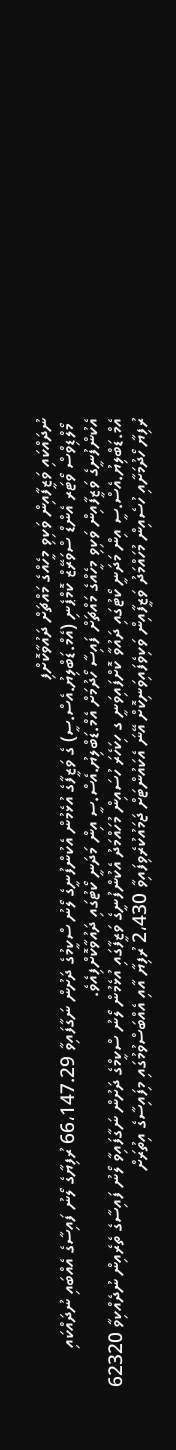ނުދައްކައި ވަޒީފާއިން ވަކިވި މީހެއްގެ މައްޗަށް ދައުވާކޮށްފި
 މޯލްޑިވްސް ވޯޓަރ އެންޑް ސްވަރޭޒް ކޮމްޕެނި (އެމް.ޑަބްލިޔު.އެސް.ސީ) ގެ ވަޒީފާގެ އުޅެމުން އެކުންފުނީގެ ލޯނު ސްކީމުގެ ދަށުން ނަގާފައިވާ 66،147.29 ރުފިޔާގެ ލޯނު ފައިސާގެ އެއްބައި ނުދައްކައި އެކުންފުނީގެ ވަޒީފާއިން ވަކިވި މީހެއްގެ މައްޗަށް ފައިސާ ހޯދުމަށް އެމް.ޑަބްލިޔު.އެސް.ސީ އިން މަދަނީ ކޯޓުގައި ދައުވާކޮށްފިއެވެ.
އެމް.ޑަބްލިޔު.އެސް.ސީ އިން މަދަނީ ކޯޓުގައި ދައުވާ ކޮށްފައިވަނީ ގ ހިކަހެރަ ހުސައިން މުހައްމަދު އެކުންފުނީގެ ވަޒީފާގައި އުޅެމުން ލޯނު ސްކީމްގެ ދަށުން ނަގާފައިވާ ލޯނު ފައިސާގެ ތެރެއިން ނުދެއްކިވާ 62320 ރުފިޔާ ހޯދުމަށާއި ހުސެއިން މުހައްމަދު ވަޒީފާއިން ވަކިވެފައިވަނިކޮށް އޭނަ އެކައުންޓަށް ޖަމައުކުރެވިފައިވާ 2،430 ރުފިޔާ އާއި އެއްބަސްވުމުގައި މިފައިސާގެ އިތުރަށް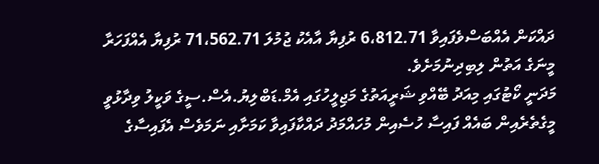ދައްކަން އެއްބަސްވެފައިވާ 6،812.71 ރުފިޔާ އާއެކު ޖުމުލަ 71،562.71 ރުފިޔާ އެއްފަހަރާ މީނަގެ އަތުން ލިބިދިނުމަށެވެ.
މަދަނީ ކޯޓުގައި މިއަދު ބޭއްވި ޝަރީއަތުގެ މަޖިލީހުގައި އެމް.ޑަބްލިޔު.އެސް.ސީގެ ވަކީލު ވިދާޅުވީ މީގެތެރެއިން ބައެއް ފައިސާ ހުސެއިން މުހައްމަދު ދައްކާފައިވާ ކަމަށާއި ނަމަވެސް އެފައިސާގެ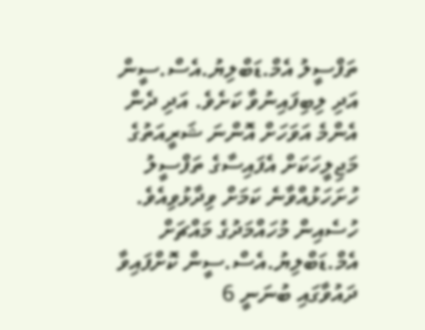ތަފްސީލު އެމް.ޑަބްލިޔު.އެސް.ސީން އަދި ލިބިފައިނުވާ ކަށެވެ. އަދި ދެން އެންމެ އަވަހަށް އޮންނަ ޝަރީއަތުގެ މަޖިލީހަކަށް އެފައިސާގެ ތަފްސީލު ހުށަހަޅުއްވާނެ ކަމަށް ވިދާޅުވިއެވެ.
ހުސެއިން މުހައްމަދުގެ މައްޗަށް އެމް.ޑަބްލިޔު.އެސް.ސީން ކޮށްފައިވާ ދައުވާގައި ބުނަނީ 6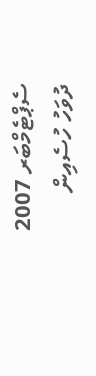ސެޕްޓެމްބަރ 2007 ދުވަހު ހުސެއިން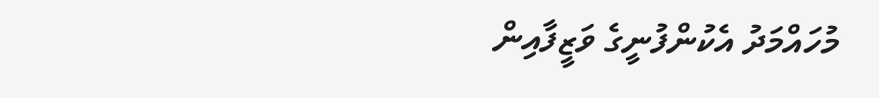މުހައްމަދު އެކުންފުނީގެ ވަޒީފާއިން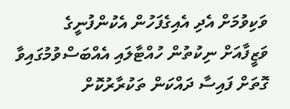ވަކިވުމަށް އެދި އެއިގެފަހުން އެކުންފުނީގެ ވަޒީފާއަށް ނިކުތުން ހުއްޓާލައި އެއްބަސްވުމުގައިވާ ގޮތަށް ފައިސާ ދައްކަން ތަކުރާރުކޮށް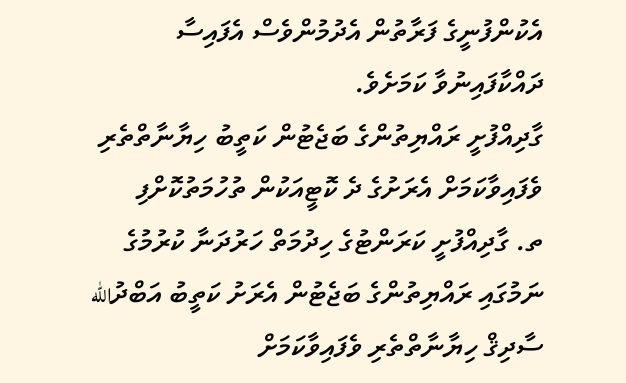އެކުންފުނީގެ ފަރާތުން އެދުމުންވެސް އެފައިސާ ދައްކާފައިނުވާ ކަމަށެވެ.
ގާދިއްފުށީ ރައްޔިތުންގެ ބަޖެޓުން ކަތީބު ހިޔާނާތްތެރި ވެފައިވާކަމަށް އެރަށުގެ ދެ ކޮޓީއަކުން ތުހުމަތުކޮށްފި
ތ. ގާދިއްފުށީ ކަރަންޓުގެ ހިދުމަތް ހަރުދަނާ ކުރުމުގެ ނަމުގައި ރައްޔިތުންގެ ބަޖެޓުން އެރަށު ކަތީބު އަބްދުالله ސާދިޤް ހިޔާނާތްތެރި ވެފައިވާކަމަށް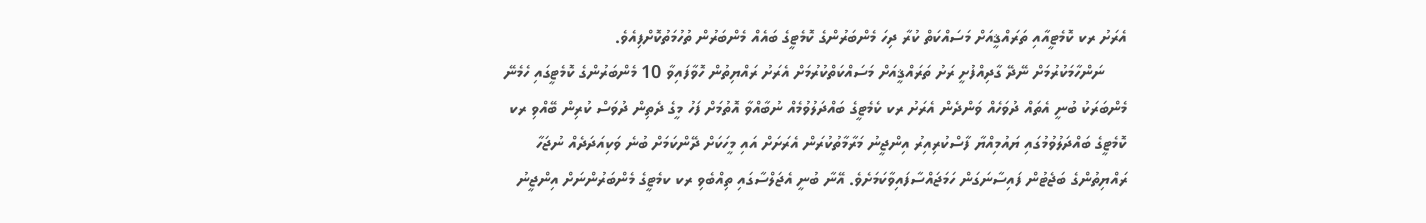އެރަށު ރކ ކޮމެޓީއާއި ތަރައްޤީއަށް މަސައްކަތް ކުރާ ދިހަ މެންބަރުންގެ ކޮމެޓީގެ ބައެއް މެންބަރުން ތުހުމަތުކޮށްފިއެވެ.
     ނަންހާމަކުރުމަށް ނޭދޭ ގާދިއްފުށީ ރަށު ތަރައްޤީއަށް މަސައްކަތްކުރުމަށް އެރަށު ރައްޔިތުން ހޮވާފައިވާ 10 މެންބަރުންގެ ކޮމެޓީގައި ހެމެނޭ މެންބަރަކު ބުނީ އެތައް ދުވަހެއް ވަންދެން އެރަށު ރކ ކެމެޓީގެ ބައްދަލުވުމެއް ނުބާއްވާ އޮތުމަށް ފަހު މީގެ ދެތިން ދުވަސް ކުރިން ބޭއްވި ރކ ކޮމެޓީގެ ބައްދަލުވުމުގައި ޔައުމިއްޔާ ފާސްކުރިއިރު އިންޖީނު މަރާމާތުކުރަން އެރަށަށް އައި މީހަކަށް ދޭންކަމަށް ބުނެ ވަކިއަދަދެއް ނުޖަހާ ރައްޔިތުންގެ ބަޖެޓުން ފައިސާނަގަން ހަމަޖައްސާފައިވާކަމަށެވެ. އޭނާ ބުނީ އެޖަލްސާގައި ތިއްބެވި ރކ ކމެޓީގެ މެންބަރުންނަށް އިންޖީނު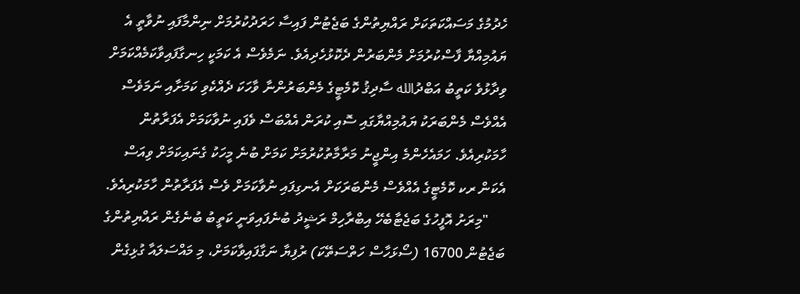ހެދުމުގެ މަސައްކަތަކަށް ރައްޔިތުންގެ ބަޖެޓުން ފައިސާ ހަރަދުކުރުމަށް ނިންމާފައި ނުވާތީ އެ ޔައުމިއްޔާ ފާސްކުރުމަށް މެންބަރުން ދެކޮޅުހެދިއެވެ. ނަމެވެސް އެ ކަމަކީ ހިނގާފައިވާކަމެއްކަމަށް ވިދާޅުވެ ކަތީބު އަބްދުالله ސާދިޤު ކޮމެޓީގެ މެންބަރުންނާ ވާހަކަ ދެއްކެވި ކަމަށާއި ނަމަވެސް އެއްވެސް މެންބަރަކު ޔައުމިއްޔާގައި ސޮއި ކުރަން އެއްބަސް ވެފައި ނުވާކަމަށް އެފަރާތުން ހާމަކުރިއެވެ. ހަމައެހެންމެ އިންޖީނު މަރާމާތުކުރުމަށް ކަމަށް ބުނެ މީހަކު ގެނައިކަމަށް ވިއަސް އެކަން ރކ ކޮމެޓީގެ އެއްވެސް މެންބަރަކަށް އެނގިފައި ނުވާކަމަށް ވެސް އެފަރާތުން ހާމަކުރިއެވެ.
     "މިރަށު އޮފީހުގެ ބަޖެޓާބެހޭ އިބްރާހިމް ރަޝީދު ބުނެފައިވަނީ ކަތީބު ބުނެގެން ރައްޔިތުންގެ ބަޖެޓުން 16700 (ސޯޅަހާސް ހަތްސަތޭކަ) ރުފިޔާ ނަގާފައިވާކަމަށް، މި މައްސަލައާ ގުޅިގެން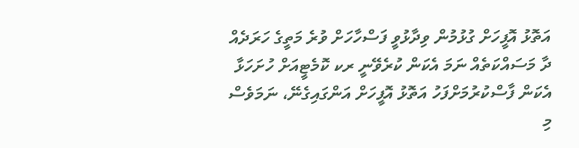އަތޮޅު އޮފީހަށް ގުޅުމުން ވިދާޅުވީ ފަސްހާހަށް ވުރެ މަތީގެ ހަރަދެއް ދާ މަސައްކަތެއް ނަމަ އެކަން ކުރެވޭނީ ރކ ކޮމެޓީއަށް ހުށަހަޅާ އެކަން ފާސްކުރުމަށްފަހު އަތޮޅު އޮފީހަށް އަންގައިގެނޭ، ނަމަވެސް މި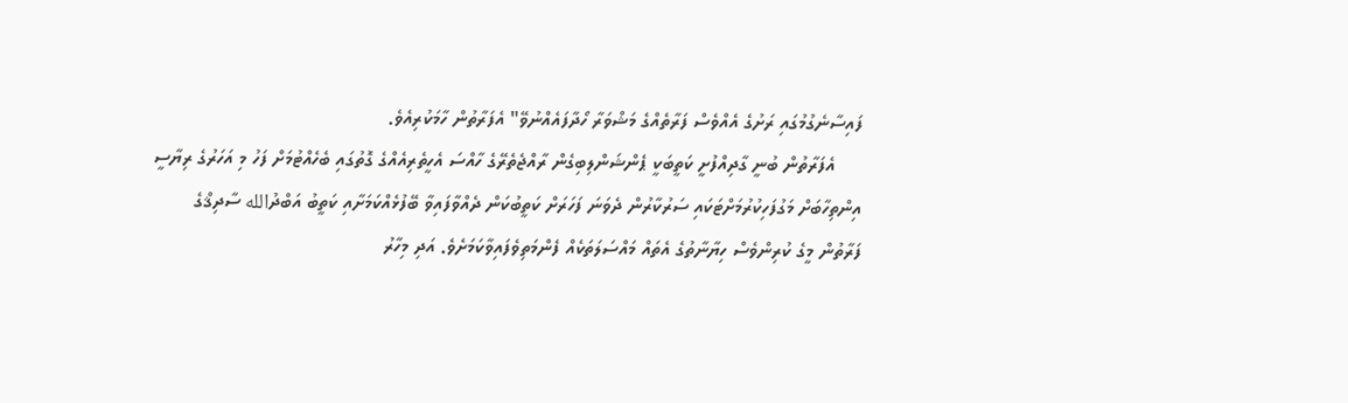ފައިސާނެގުމުގައި ރަށުގެ އެއްވެސް ފަރާތެއްގެ މަޝްވަރާ ހޯދާފައެއްނުވޭ" އެފަރާތުން ހާމަކުރިއެވެ.
     އެފަރާތުން ބުނީ ގާދިއްފުށީ ކަތީބަކީ ޕެންޝަންލިބިގެން ރާއްޖެތެރޭގެ ހާއްސަ އެހީތެރިއެއްގެ ގޮތުގައި ބެހެއްޓުމަށް ފަހު މި އަހަރުގެ ރިޔާސީ އިންތިހާބަށް މަގުފަހިކުރުމަށްޓަކައި ސަރުކާރުން ދެވަނަ ފަހަރަށް ކަތީބުކަން ދެއްވާފައިވާ ބޭފުޅެއްކަމަށާއި ކަތީބު އަބްދުالله ސާދިޤްގެ ފަރާތުން މީގެ ކުރިންވެސް ހިޔާނާތުގެ އެތައް މައްސަލަތަކެއް ފެންމަތިވެފައިވާކަމަށެވެ. އަދި މިހާރު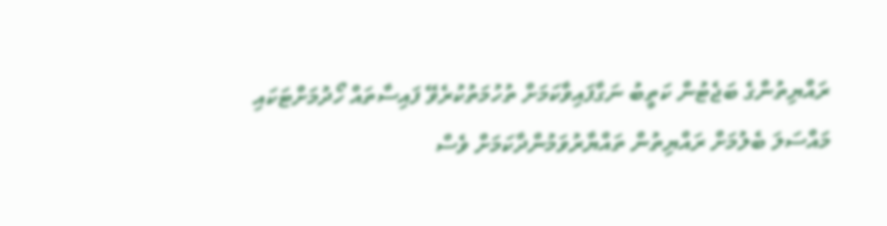ރައްޔިތުންގެ ބަޖެޓުން ކަތީބު ނަގާފައިވާކަމަށް ތުހުމަތުކުރެވޭ ފައިސާތައް ހޯދުމަށްޓަކައި މައްސަލަ ބެލުމަށް ރައްޔިތުން ތައްޔާރުވަމުންދާކަމަށް ވެސް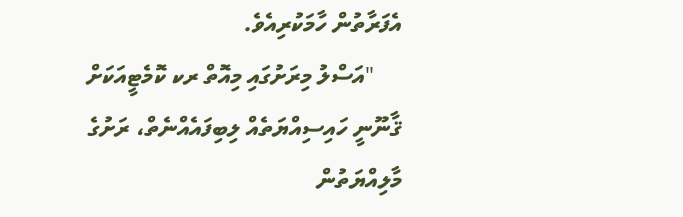އެފަރާތުން ހާމަކުރިއެވެ.
     "އަސްލު މިރަށުގައި މިއޮތް ރކ ކޮމެޓީއަކަށް ޤާނޫނީ ހައިސިއްޔަތެއް ލިބިފައެއްނެތް، ރަށުގެ މާލިއްޔަތުން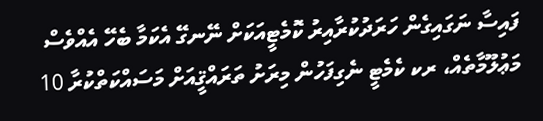ފައިސާ ނަގައިގެން ހަރަދުކުރާއިރު ކޮމެޓީއަކަށް ނޭނގޭ އެކަމާ ބެހޭ އެއްވެސް މަޢުލޫމާތެއް، ރކ ކެމެޓީ ނެގިފަހުން މިރަށު ތަރައްޤީއަށް މަސައްކަތްކުރާ 10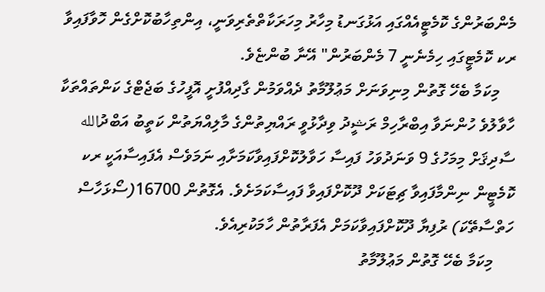މެންބަރުންގެ ކޮމެޓީއެއްގައި އަޅުގަނޑު މިހާރު މިހަރަކާތްތެރިވަނީ، އިންތިހާބުކޮށްގެން ހޮވާފައިވާ ރކ ކޮމެޓީގައި ހިމެނެނީ 7 މެންބަރުން" އޭނާ ބުންޏެވެ.
    މިކަމާ ބެހޭ ގޮތުން މިނިވަނަށް މަޢުލޫމާތު ދެއްވަމުން ގާދިއްފުށީ އޮފީހުގެ ބަޖެޓްގެ ކަންތައްތަކާ ހާވާލުވެ ހުންނަވާ އިބްރާހިމް ރަޝީދު ވިދާޅުވީ ރައްޔިތުންގެ މާލިއްޔަތުން ކަތީބު އަބްދުالله ސާދިޤަށް މިމަހުގެ 9 ވަނަދުވަހު ފައިސާ ހަވާލުކޮށްފައިވާކަމަށާއި ނަމަވެސް އެފައިސާއަކީ ރކ ކޮމެޓީން ނިންމާފައިވާ ޗިޓަކަށް ދޫކޮށްފައިވާ ފައިސާކަމަށެވެ. އެގޮތުން 16700(ސޯޅަހާސް ހަތްސާތޭކަ) ރުފިޔާ ދޫކޮށްފައިވާކަމަށް އެފަރާތުން ހާމަކުރިއެވެ.
     މިކަމާ ބެހޭ ގޮތުން މަޢުލޫމާތު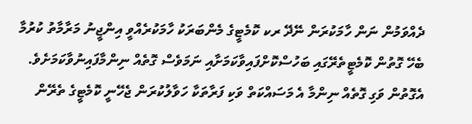ދެއްވަމުން ނަން ހާމަކުރަން ނޭދޭ ރކ ކޮމެޓީގެ މެންބަރަކު ހާމަކުރެއްވީ އިންޖީނު މަރާމާތު ކުރުމާ ބެހޭ ގޮތުން ކޮމެޓީތެރޭގައި ބަހުސްކޮށްފައިވާކަމަށާއި ނަމަވެސް ގޮތެއް ނިންމާފައިނުވާކަމަށެވެ. އެގޮތުން ވަގި ގޮތެއް ނިންމާ އެ މަސައްކަތް ވަކި ފަރާތަކާ ހަވާލުކުރަން ޖެހޭނީ ކޮމެޓީގެ ތެރޭން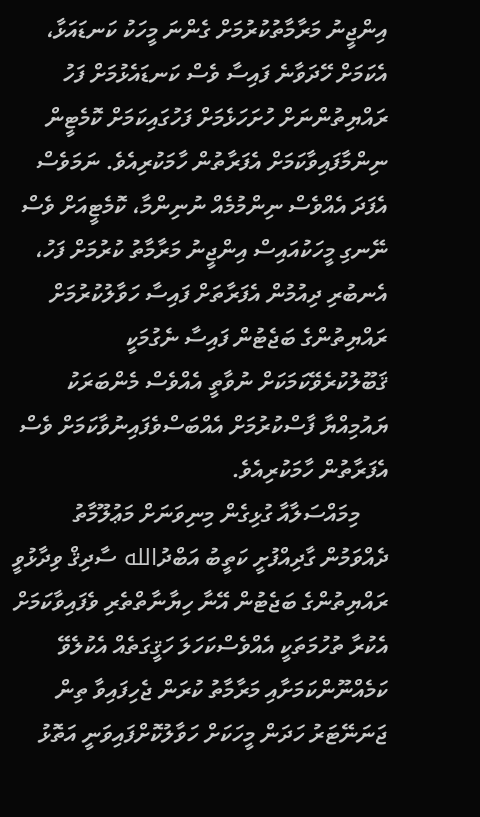އިންޖީނު މަރާމާތުކުރުމަށް ގެންނަ މީހަކު ކަނޑައަޅާ، އެކަމަށް ހޭދަވާނެ ފައިސާ ވެސް ކަނޑައެޅުމަށް ފަހު ރައްޔިތުންނަށް ހުށަހަޅެމަށް ފަހުގައިކަމަށް ކޮމެޓީން ނިންމާފައިވާކަމަށް އެފަރާތުން ހާމަކުރިއެވެ. ނަމަވެސް އެފަދަ އެއްވެސް ނިންމުމެއް ނުނިންމާ، ކޮމެޓީއަށް ވެސް ނޭނގި މީހަކުއައިސް އިންޖީނު މަރާމާތު ކުރުމަށް ފަހު، އެނބުރި ދިއުމުން އެފަރާތަށް ފައިސާ ހަވާލުކުރުމަށް ރައްޔިތުންގެ ބަޖެޓުން ފައިސާ ނެގުމަކީ ޤަބޫލުކުރެވޭކަމަކަށް ނުވާތީ އެއްވެސް މެންބަރަކު ޔައުމިއްޔާ ފާސްކުރުމަށް އެއްބަސްވެފައިނުވާކަމަށް ވެސް އެފަރާތުން ހާމަކުރިއެވެ.
     މިމައްސަލާއާ ގުޅިގެން މިނިވަނަށް މަޢުލޫމާތު ދެއްވަމުން ގާދިއްފުށީ ކަތީބު އަބްދުالله ސާދިޤް ވިދާޅުވީ ރައްޔިތުންގެ ބަޖެޓުން އޭނާ ހިޔާނާތްތެރި ވެފައިވާކަމަށް އެކުރާ ތުހުމަތަކީ އެއްވެސްކަހަލަ ހަޤީގަތެއް އެކުލެވޭ ކަމެއްނޫންކަމަށާއި މަރާމާތު ކުރަން ޖެހިފައިވާ ތިން ޖަނަނޭޓަރު ހަދަން މީހަކަށް ހަވާލުކޮށްފައިވަނީ އަތޮޅު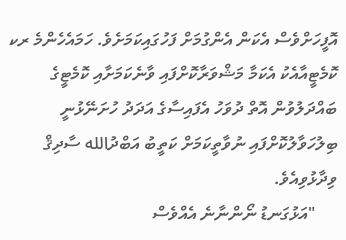އޮފީހަށްވެސް އެކަން އެންގުމަށް ފަހުގައިކަމަށެވެ. ހަމައެހެންމެ ރކ ކޮމެޓީއާއެކު އެކަމާ މަޝްވަރާކޮށްފައި ވާނެކަމަށާއި ކޮމެޓީގެ ބައްދަލުވުން އޮތް ދުވަހު އެފައިސާގެ އަދަދު ހުށަނޭޅުނީ ބިލުހަވާލުކޮށްފައި ނުވާތީކަމަށް ކަތީބު އަބްދުالله ސާދިޤް ވިދާޅުވިއެވެ.
     "އަޅުގަނޑު ނޯންނާނެ އެއްވެސް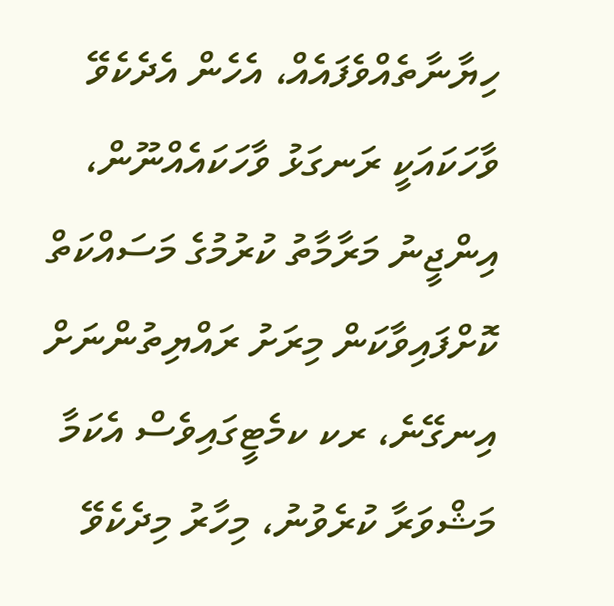ހިޔާނާތެއްވެފައެއް، އެހެން އެދެކެވޭ ވާހަކައަކީ ރަނގަޅު ވާހަކައެއްނޫން، އިންޖީނު މަރާމާތު ކުރުމުގެ މަސައްކަތް ކޮށްފައިވާކަން މިރަށު ރައްޔިތުންނަށް އިނގޭނެ، ރކ ކމެޓީގައިވެސް އެކަމާ މަޝްވަރާ ކުރެވުނު، މިހާރު މިދެކެވޭ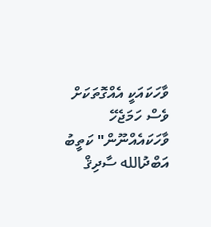ވާހަކައަކީ އެއްގޮތަކަށް ވެސް ހަމަޖެހޭ ވާހަކައެއްނޫން" ކަތީބު އަބްދުالله ސާދިޤް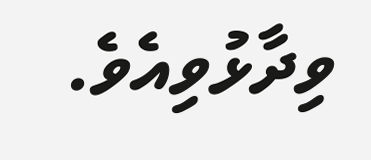ވިދާޅުވިއެވެ.